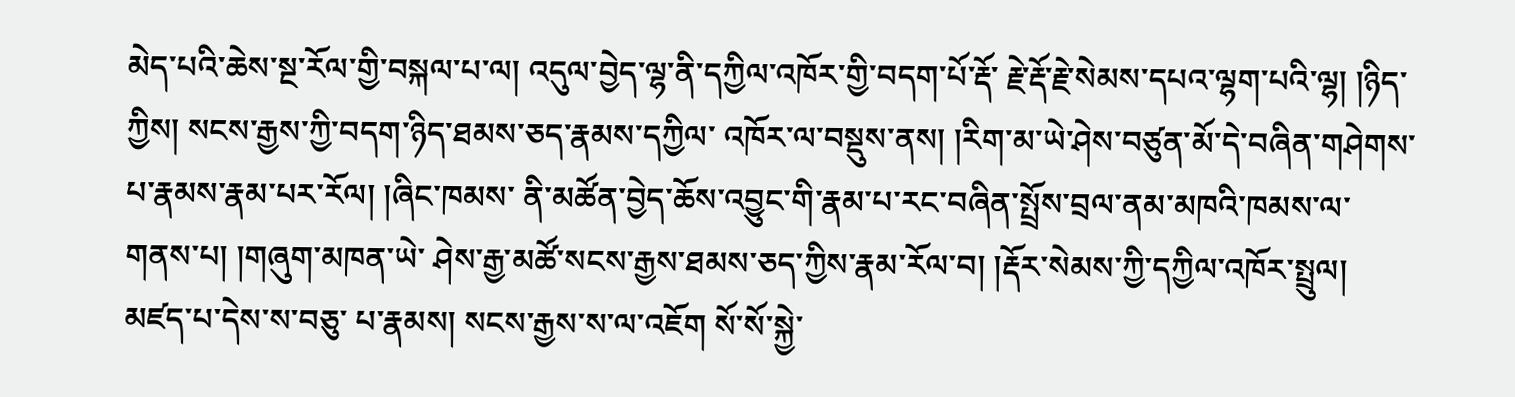མེད་པའི་ཆེས་སྔ་རོལ་གྱི་བསྐལ་པ་ལ། འདུལ་བྱེད་ལྷ་ནི་དཀྱིལ་འཁོར་གྱི་བདག་པོ་རྡོ་ རྗེ་རྡོ་རྗེ་སེམས་དཔའ་ལྷག་པའི་ལྷ། །ཉིད་ཀྱིས། སངས་རྒྱས་ཀྱི་བདག་ཉིད་ཐམས་ཅད་རྣམས་དཀྱིལ་ འཁོར་ལ་བསྡུས་ནས། །རིག་མ་ཡེ་ཤེས་བཙུན་མོ་དེ་བཞིན་གཤེགས་པ་རྣམས་རྣམ་པར་རོལ། །ཞིང་ཁམས་ ནི་མཚོན་བྱེད་ཆོས་འབྱུང་གི་རྣམ་པ་རང་བཞིན་སྤྲོས་བྲལ་ནམ་མཁའི་ཁམས་ལ་གནས་པ། །གཞུག་མཁན་ཡེ་ ཤེས་རྒྱ་མཚོ་སངས་རྒྱས་ཐམས་ཅད་ཀྱིས་རྣམ་རོལ་བ། །རྡོར་སེམས་ཀྱི་དཀྱིལ་འཁོར་སྤྲུལ། མཛད་པ་དེས་ས་བཅུ་ པ་རྣམས། སངས་རྒྱས་ས་ལ་འཇོག སོ་སོ་སྐྱེ་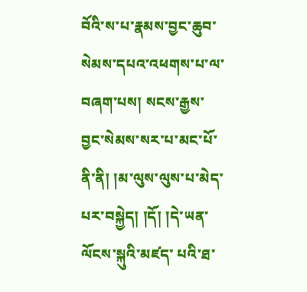བོའི་ས་པ་རྣམས་བྱང་ཆུབ་སེམས་དཔའ་འཕགས་པ་ལ་བཞག་པས། སངས་རྒྱས་བྱང་སེམས་སར་པ་མང་པོ་ནི་ནི། །མ་ལུས་ལུས་པ་མེད་པར་བསྐྱེད། །དོ། །དེ་ཡན་ལོངས་སྐུའི་མཛད་ པའི་ཐ་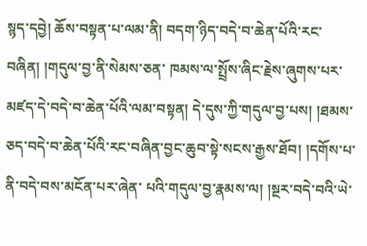སྙད་དབྱེ། ཆོས་བསྟན་པ་ལམ་ནི། བདག་ཉིད་བདེ་བ་ཆེན་པོའི་རང་བཞིན། །གདུལ་བྱ་ནི་སེམས་ཅན་ ཁམས་ལ་སྤྲོས་ཞིང་རྗེས་ཞུགས་པར་མཛད་དེ་བདེ་བ་ཆེན་པོའི་ལམ་བསྟན། དེ་དུས་ཀྱི་གདུལ་བྱ་པས། །ཐམས་ ཅད་བདེ་བ་ཆེན་པོའི་རང་བཞིན་བྱང་ཆུབ་སྟེ་སངས་རྒྱས་ཐོབ། །དགོས་པ་ནི་བདེ་བས་མངོན་པར་ཞེན་ པའི་གདུལ་བྱ་རྣམས་ལ། །སྔར་བདེ་བའི་ཡེ་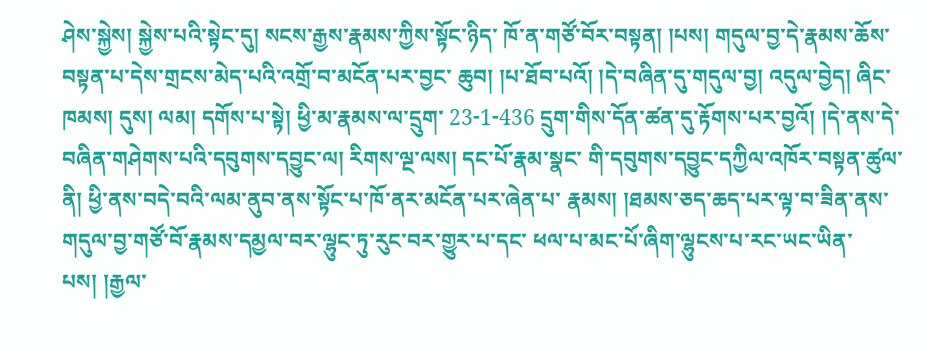ཤེས་སྐྱེས། སྐྱེས་པའི་སྟེང་དུ། སངས་རྒྱས་རྣམས་ཀྱིས་སྟོང་ཉིད་ ཁོ་ན་གཙོ་བོར་བསྟན། །པས། གདུལ་བྱ་དེ་རྣམས་ཆོས་བསྟན་པ་དེས་གྲངས་མེད་པའི་འགྲོ་བ་མངོན་པར་བྱང་ ཆུབ། །པ་ཐོབ་པའོ། །དེ་བཞིན་དུ་གདུལ་བྱ། འདུལ་བྱེད། ཞིང་ཁམས། དུས། ལམ། དགོས་པ་སྟེ། ཕྱི་མ་རྣམས་ལ་དྲུག་ 23-1-436 དྲུག་གིས་དོན་ཚན་དུ་རྟོགས་པར་བྱའོ། །དེ་ནས་དེ་བཞིན་གཤེགས་པའི་དབུགས་དབྱུང་ལ། རིགས་ལྔ་ལས། དང་པོ་རྣམ་སྣང་ གི་དབུགས་དབྱུང་དཀྱིལ་འཁོར་བསྟན་ཚུལ་ནི། ཕྱི་ནས་བདེ་བའི་ལམ་ནུབ་ནས་སྟོང་པ་ཁོ་ནར་མངོན་པར་ཞེན་པ་ རྣམས། །ཐམས་ཅད་ཆད་པར་ལྟ་བ་ཟིན་ནས་གདུལ་བྱ་གཙོ་བོ་རྣམས་དམྱལ་བར་ལྷུང་ཏུ་རུང་བར་གྱུར་པ་དང་ ཕལ་པ་མང་པོ་ཞིག་ལྷུངས་པ་རང་ཡང་ཡིན་པས། །རྒྱལ་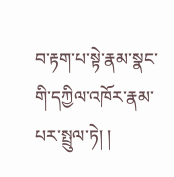བ་རྟག་པ་སྟེ་རྣམ་སྣང་གི་དཀྱིལ་འཁོར་རྣམ་པར་སྤྲུལ་ཏེ། །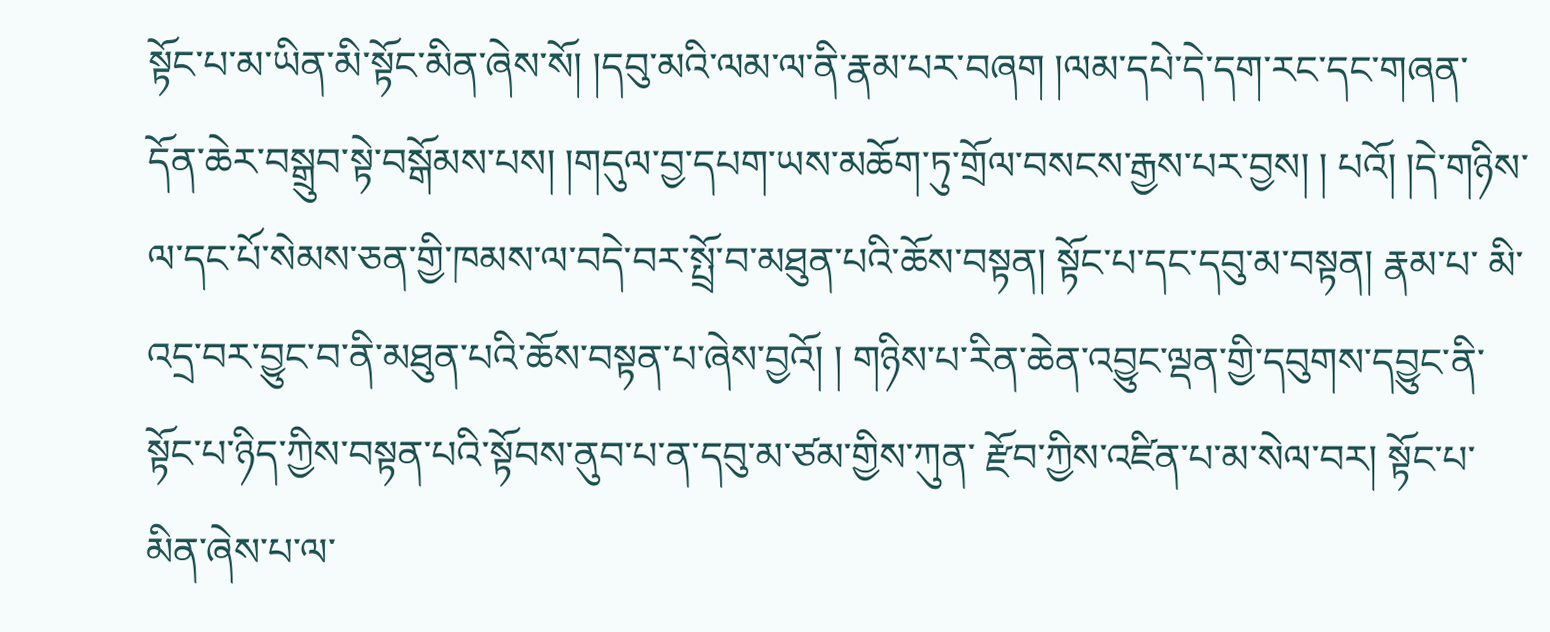སྟོང་པ་མ་ཡིན་མི་སྟོང་མིན་ཞེས་སོ། །དབུ་མའི་ལམ་ལ་ནི་རྣམ་པར་བཞག །ལམ་དཔེ་དེ་དག་རང་དང་གཞན་ དོན་ཆེར་བསྒྲུབ་སྟེ་བསྒོམས་པས། །གདུལ་བྱ་དཔག་ཡས་མཆོག་ཏུ་གྲོལ་བསངས་རྒྱས་པར་བྱས། ། པའོ། །དེ་གཉིས་ལ་དང་པོ་སེམས་ཅན་གྱི་ཁམས་ལ་བདེ་བར་སྤྲོ་བ་མཐུན་པའི་ཆོས་བསྟན། སྟོང་པ་དང་དབུ་མ་བསྟན། རྣམ་པ་ མི་འདྲ་བར་བྱུང་བ་ནི་མཐུན་པའི་ཆོས་བསྟན་པ་ཞེས་བྱའོ། ། གཉིས་པ་རིན་ཆེན་འབྱུང་ལྡན་གྱི་དབུགས་དབྱུང་ནི་སྟོང་པ་ཉིད་ཀྱིས་བསྟན་པའི་སྟོབས་ནུབ་པ་ན་དབུ་མ་ཙམ་གྱིས་ཀུན་ རྫོབ་ཀྱིས་འཛིན་པ་མ་སེལ་བར། སྟོང་པ་མིན་ཞེས་པ་ལ་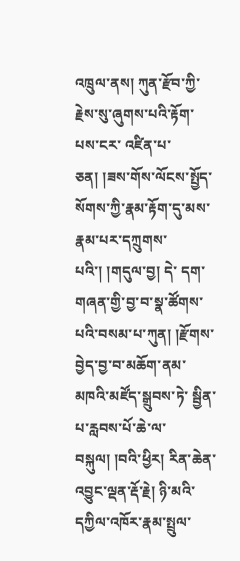འཁྲུལ་ནས། ཀུན་རྫོབ་ཀྱི་རྗེས་སུ་ཞུགས་པའི་རྟོག་པས་ངར་ འཛིན་པ་ཅན། །ཟས་གོས་ལོངས་སྤྱོད་སོགས་ཀྱི་རྣམ་རྟོག་དུ་མས་རྣམ་པར་དཀྲུགས་པའི་། །གདུལ་བྱ། དེ་ དག་གཞན་གྱི་བྱ་བ་སྣ་ཚོགས་པའི་བསམ་པ་ཀུན། །རྫོགས་བྱེད་བྱ་བ་མཆོག་ནམ་མཁའི་མཛོད་སྒྲུབས་ཏེ་ སྦྱིན་པ་རླབས་པོ་ཆེ་ལ་བསྐུལ། །བའི་ཕྱིར། རིན་ཆེན་འབྱུང་ལྡན་རྡོ་རྗེ། ཉི་མའི་དཀྱིལ་འཁོར་རྣམ་སྤྲུལ་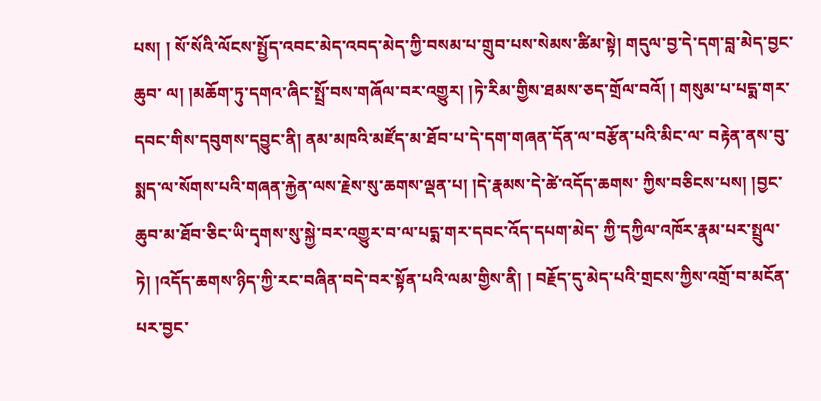པས། ། སོ་སོའི་ལོངས་སྤྱོད་འབང་མེད་འབད་མེད་ཀྱི་བསམ་པ་གྲུབ་པས་སེམས་ཚིམ་སྟེ། གདུལ་བྱ་དེ་དག་བླ་མེད་བྱང་ཆུབ་ ལ། །མཆོག་ཏུ་དགའ་ཞིང་སྤྲོ་བས་གཞོལ་བར་འགྱུར། །ཏེ་རིམ་གྱིས་ཐམས་ཅད་གྲོལ་བའོ། ། གསུམ་པ་པདྨ་གར་དབང་གིས་དབུགས་དབྱུང་ནི། ནམ་མཁའི་མཛོད་མ་ཐོབ་པ་དེ་དག་གཞན་དོན་ལ་བརྩོན་པའི་མིང་ལ་ བརྟེན་ནས་བུ་སྨད་ལ་སོགས་པའི་གཞན་རྐྱེན་ལས་རྗེས་སུ་ཆགས་ལྡན་པ། །དེ་རྣམས་དེ་ཚེ་འདོད་ཆགས་ ཀྱིས་བཅིངས་པས། །བྱང་ཆུབ་མ་ཐོབ་ཅིང་ཡི་དྭགས་སུ་སྐྱེ་བར་འགྱུར་བ་ལ་པདྨ་གར་དབང་འོད་དཔག་མེད་ ཀྱི་དཀྱིལ་འཁོར་རྣམ་པར་སྤྲུལ་ཏེ། །འདོད་ཆགས་ཉིད་ཀྱི་རང་བཞིན་བདེ་བར་སྟོན་པའི་ལམ་གྱིས་ནི། ། བརྗོད་དུ་མེད་པའི་གྲངས་ཀྱིས་འགྲོ་བ་མངོན་པར་བྱང་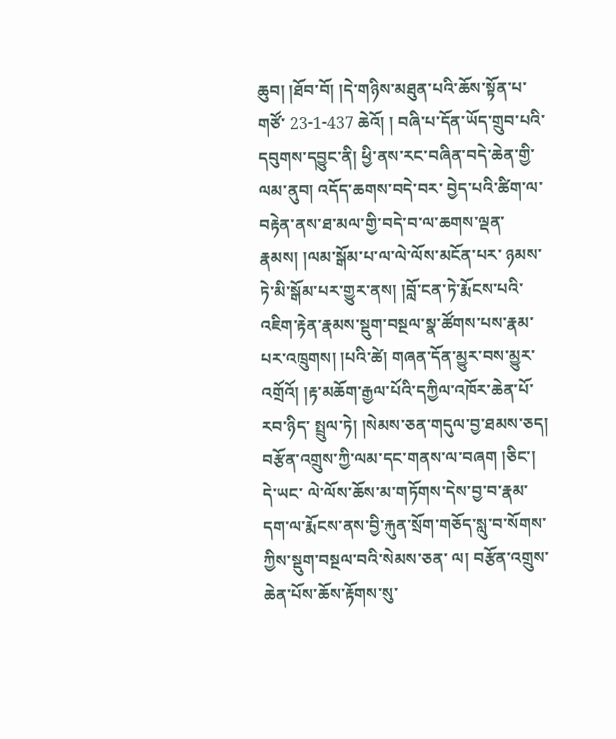ཆུབ། །ཐོབ་བོ། །དེ་གཉིས་མཐུན་པའི་ཆོས་སྟོན་པ་གཙོ་ 23-1-437 ཆེའོ། ། བཞི་པ་དོན་ཡོད་གྲུབ་པའི་དབུགས་དབྱུང་ནི། ཕྱི་ནས་རང་བཞིན་བདེ་ཆེན་གྱི་ལམ་ནུབ། འདོད་ཆགས་བདེ་བར་ བྱེད་པའི་ཚིག་ལ་བརྟེན་ནས་ཐ་མལ་གྱི་བདེ་བ་ལ་ཆགས་ལྡན་རྣམས། །ལམ་སྒོམ་པ་ལ་ལེ་ལོས་མངོན་པར་ ཉམས་ཏེ་མི་སྒོམ་པར་གྱུར་ནས། །བློ་ངན་ཏེ་རྨོངས་པའི་འཇིག་རྟེན་རྣམས་སྡུག་བསྔལ་སྣ་ཚོགས་པས་རྣམ་ པར་འཁྲུགས། །པའི་ཚེ། གཞན་དོན་མྱུར་བས་མྱུར་འགྲོའོ། །རྟ་མཆོག་རྒྱལ་པོའི་དཀྱིལ་འཁོར་ཆེན་པོ་རབ་ཉིད་ སྤྲུལ་ཏེ། །སེམས་ཅན་གདུལ་བྱ་ཐམས་ཅད། བརྩོན་འགྲུས་ཀྱི་ལམ་དང་གནས་ལ་བཞག །ཅིང་། དེ་ཡང་ ལེ་ལོས་ཆོས་མ་གཏོགས་དེས་བྱ་བ་རྣམ་དག་ལ་རྨོངས་ནས་བྱི་རྐུན་སྲོག་གཅོད་སླུ་བ་སོགས་ཀྱིས་སྡུག་བསྔལ་བའི་སེམས་ཅན་ ལ། བརྩོན་འགྲུས་ཆེན་པོས་ཆོས་རྟོགས་སུ་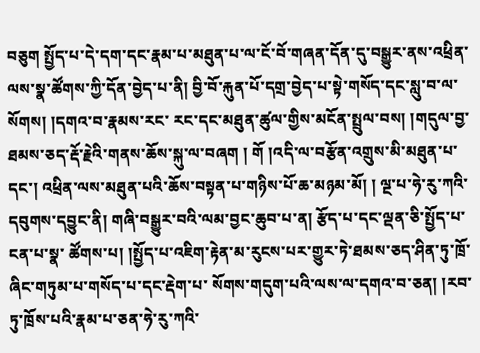བཅུག སྤྱོད་པ་དེ་དག་དང་རྣམ་པ་མཐུན་པ་ལ་ངོ་བོ་གཞན་དོན་དུ་བསྒྱུར་ནས་འཕྲིན་ ལས་སྣ་ཚོགས་ཀྱི་དོན་བྱེད་པ་ནི། བྱི་བོ་རྐུན་པོ་དགྲ་བྱེད་པ་སྟེ་གསོད་དང་སླུ་བ་ལ་སོགས། །དགའ་བ་རྣམས་རང་ རང་དང་མཐུན་ཚུལ་གྱིས་མངོན་སྤྲུལ་བས། །གདུལ་བྱ་ཐམས་ཅད་རྡོ་རྗེའི་གནས་ཆོས་སྐུ་ལ་བཞག ། གོ །འདི་ལ་བརྩོན་འགྲུས་མི་མཐུན་པ་དང་། འཕྲིན་ལས་མཐུན་པའི་ཆོས་བསྟན་པ་གཉིས་པོ་ཆ་མཉམ་མོ། ། ལྔ་པ་ཧེ་རུ་ཀའི་དབུགས་དབྱུང་ནི། གཞི་བསྒྱུར་བའི་ལམ་བྱང་ཆུབ་པ་ན། རྩོད་པ་དང་ལྡན་ཅི་སྤྱོད་པ་ངན་པ་སྣ་ ཚོགས་པ། །སྤྱོད་པ་འཇིག་རྟེན་མ་རུངས་པར་གྱུར་ཏེ་ཐམས་ཅད་ཤིན་ཏུ་ཁྲོ་ཞིང་གཏུམ་པ་གསོད་པ་དང་རྡེག་པ་ སོགས་གདུག་པའི་ལས་ལ་དགའ་བ་ཅན། །རབ་ཏུ་ཁྲོས་པའི་རྣམ་པ་ཅན་ཧེ་རུ་ཀའི་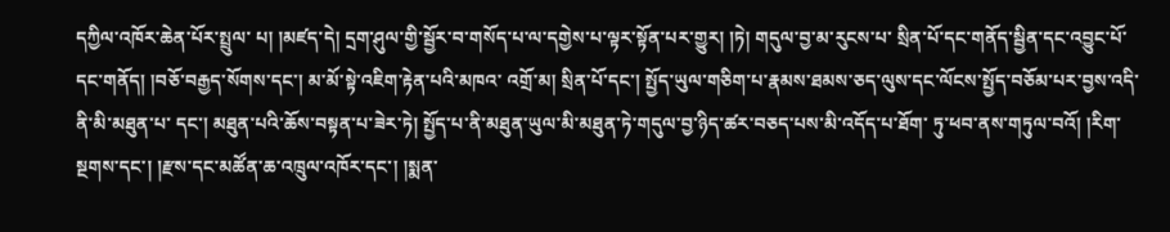དཀྱིལ་འཁོར་ཆེན་པོར་སྤྲུལ་ པ། །མཛད་དེ། དྲག་ཤུལ་གྱི་སྦྱོར་བ་གསོད་པ་ལ་དགྱེས་པ་ལྟར་སྟོན་པར་གྱུར། །ཏེ། གདུལ་བྱ་མ་རུངས་པ་ སྲིན་པོ་དང་གནོད་སྦྱིན་དང་འབྱུང་པོ་དང་གནོད། །བཅོ་བརྒྱད་སོགས་དང་། མ་མོ་སྟེ་འཇིག་རྟེན་པའི་མཁའ་ འགྲོ་མ། སྲིན་པོ་དང་། སྤྱོད་ཡུལ་གཅིག་པ་རྣམས་ཐམས་ཅད་ལུས་དང་ལོངས་སྤྱོད་བཅོམ་པར་བྱས་འདི་ནི་མི་མཐུན་པ་ དང་། མཐུན་པའི་ཆོས་བསྟན་པ་ཟེར་ཏེ། སྤྱོད་པ་ནི་མཐུན་ཡུལ་མི་མཐུན་ཏེ་གདུལ་བྱ་ཉིད་ཚར་བཅད་པས་མི་འདོད་པ་ཐོག་ ཏུ་ཕབ་ནས་གཏུལ་བའོ། །རིག་སྔགས་དང་། །རྫས་དང་མཚོན་ཆ་འཁྲུལ་འཁོར་དང་། །སྨན་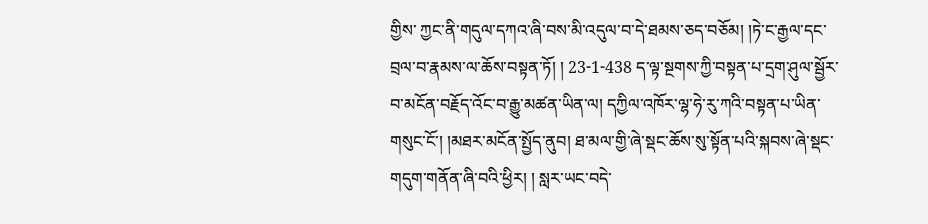གྱིས་ ཀྱང་ནི་གདུལ་དཀའ་ཞི་བས་མི་འདུལ་བ་དེ་ཐམས་ཅད་བཅོམ། །ཏེ་ང་རྒྱལ་དང་བྲལ་བ་རྣམས་ལ་ཆོས་བསྟན་ཏོ། ། 23-1-438 ད་ལྟ་སྔགས་ཀྱི་བསྟན་པ་དྲག་ཤུལ་སྦྱོར་བ་མངོན་བརྗོད་འོང་བ་རྒྱུ་མཚན་ཡིན་ལ། དཀྱིལ་འཁོར་ལྷ་ཧེ་རུ་ཀའི་བསྟན་པ་ཡིན་ གསུང་ངོ་། །མཐར་མངོན་སྤྱོད་ནུབ། ཐ་མལ་གྱི་ཞེ་སྡང་ཆོས་སུ་སྟོན་པའི་སྐབས་ཞེ་སྡང་གདུག་གནོན་ཞི་བའི་ཕྱིར། ། སླར་ཡང་བདེ་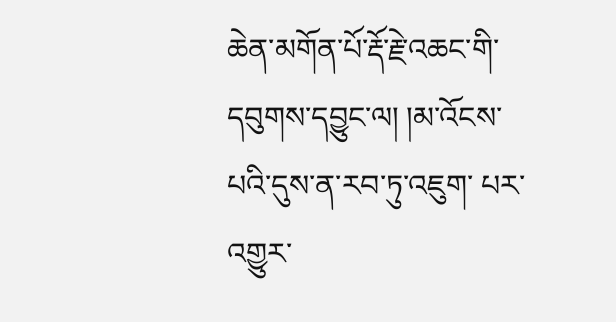ཆེན་མགོན་པོ་རྡོ་རྗེ་འཆང་གི་དབུགས་དབྱུང་ལ། །མ་འོངས་པའི་དུས་ན་རབ་ཏུ་འཇུག་ པར་འགྱུར་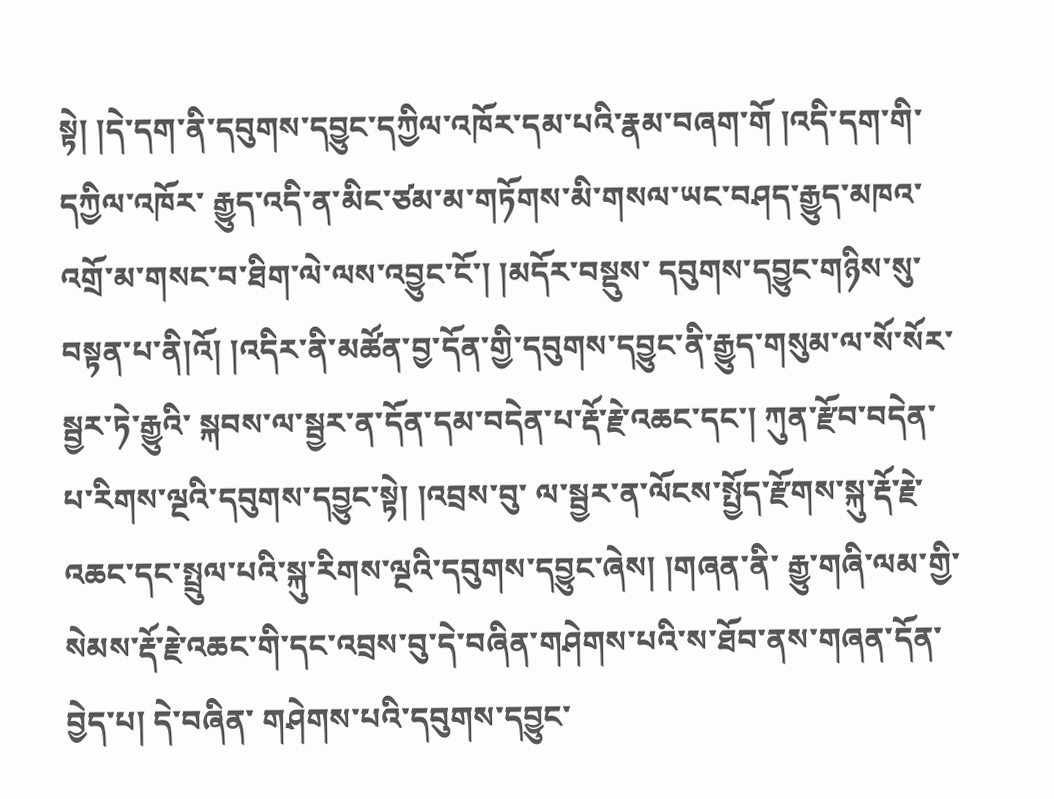སྟེ། །དེ་དག་ནི་དབུགས་དབྱུང་དཀྱིལ་འཁོར་དམ་པའི་རྣམ་བཞག་གོ །འདི་དག་གི་དཀྱིལ་འཁོར་ རྒྱུད་འདི་ན་མིང་ཙམ་མ་གཏོགས་མི་གསལ་ཡང་བཤད་རྒྱུད་མཁའ་འགྲོ་མ་གསང་བ་ཐིག་ལེ་ལས་འབྱུང་ངོ་། །མདོར་བསྡུས་ དབུགས་དབྱུང་གཉིས་སུ་བསྟན་པ་ནི།འོ། །འདིར་ནི་མཚོན་བྱ་དོན་གྱི་དབུགས་དབྱུང་ནི་རྒྱུད་གསུམ་ལ་སོ་སོར་སྦྱར་ཏེ་རྒྱུའི་ སྐབས་ལ་སྦྱར་ན་དོན་དམ་བདེན་པ་རྡོ་རྗེ་འཆང་དང་། ཀུན་རྫོབ་བདེན་པ་རིགས་ལྔའི་དབུགས་དབྱུང་སྟེ། །འབྲས་བུ་ ལ་སྦྱར་ན་ལོངས་སྤྱོད་རྫོགས་སྐུ་རྡོ་རྗེ་འཆང་དང་སྤྲུལ་པའི་སྐུ་རིགས་ལྔའི་དབུགས་དབྱུང་ཞེས། །གཞན་ནི་ རྒྱུ་གཞི་ལམ་གྱི་སེམས་རྡོ་རྗེ་འཆང་གི་དང་འབྲས་བུ་དེ་བཞིན་གཤེགས་པའི་ས་ཐོབ་ནས་གཞན་དོན་བྱེད་པ། དེ་བཞིན་ གཤེགས་པའི་དབུགས་དབྱུང་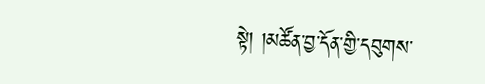སྟེ། །མཚོན་བྱ་དོན་གྱི་དབུགས་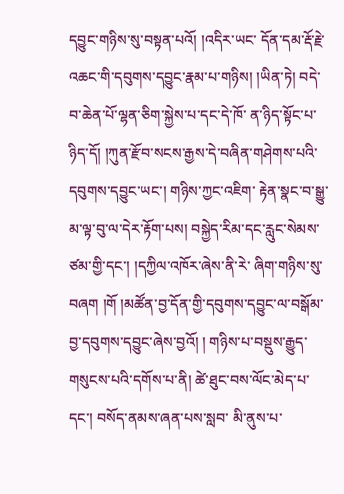དབྱུང་གཉིས་སུ་བསྟན་པའོ། །འདིར་ཡང་ དོན་དམ་རྡོ་རྗེ་འཆང་གི་དབུགས་དབྱུང་རྣམ་པ་གཉིས། །ཡིན་ཏེ། བདེ་བ་ཆེན་པོ་ལྷན་ཅིག་སྐྱེས་པ་དང་དེ་ཁོ་ ན་ཉིད་སྟོང་པ་ཉིད་དོ། །ཀུན་རྫོབ་སངས་རྒྱས་དེ་བཞིན་གཤེགས་པའི་དབུགས་དབྱུང་ཡང་། གཉིས་ཀྱང་འཇིག་ རྟེན་སྣང་བ་སྒྱུ་མ་ལྟ་བུ་ལ་དེར་རྟོག་པས། བསྐྱེད་རིམ་དང་རླུང་སེམས་ཙམ་གྱི་དང་། །དཀྱིལ་འཁོར་ཞེས་ནི་རེ་ ཞིག་གཉིས་སུ་བཞག །གོ །མཚོན་བྱ་དོན་གྱི་དབུགས་དབྱུང་ལ་བསྒོམ་བྱ་དབུགས་དབྱུང་ཞེས་བྱའོ། ། གཉིས་པ་བསྡུས་རྒྱུད་གསུངས་པའི་དགོས་པ་ནི། ཚེ་ཐུང་བས་ལོང་མེད་པ་དང་། བསོད་ནམས་ཞན་པས་སླབ་ མི་ནུས་པ་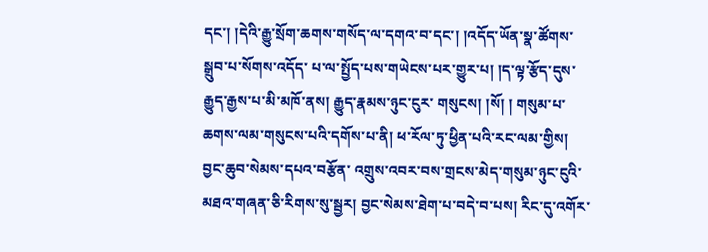དང་། །དེའི་རྒྱུ་སྲོག་ཆགས་གསོད་ལ་དགའ་བ་དང་། །འདོད་ཡོན་སྣ་ཚོགས་སྒྲུབ་པ་སོགས་འདོད་ པ་ལ་སྤྱོད་པས་གཡེངས་པར་གྱུར་པ། །ད་ལྟ་རྩོད་དུས་རྒྱུད་རྒྱས་པ་མི་མཁོ་ནས། རྒྱུད་རྣམས་ཉུང་ངུར་ གསུངས། །སོ། ། གསུམ་པ་ཆགས་ལམ་གསུངས་པའི་དགོས་པ་ནི། ཕ་རོལ་ཏུ་ཕྱིན་པའི་རང་ལམ་གྱིས། བྱང་ཆུབ་སེམས་དཔའ་བརྩོན་ འགྲུས་འབར་བས་གྲངས་མེད་གསུམ་ཉུང་ངུའི་མཐའ་གཞན་ཅི་རིགས་སུ་སྦྱར། བྱང་སེམས་ཐེག་པ་བདེ་བ་པས། རིང་དུ་འགོར་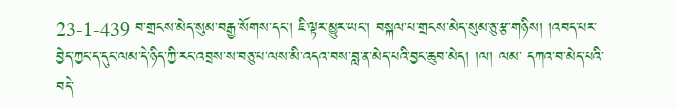23-1-439 བ་གྲངས་མེད་སུམ་བརྒྱ་སོགས་དང་། ཇི་ལྟར་མྱུར་ཡང་། བསྐལ་པ་གྲངས་མེད་སུམ་ཅུ་རྩ་གཉིས། །འབད་པར་ བྱེད་ཀྱང་ད་དུང་ལམ་དེ་ཉིད་ཀྱི་རང་འབྲས་ས་བཅུ་པ་ལས་མི་འདའ་བས་བླ་ན་མེད་པའི་བྱང་ཆུབ་མེད། །ལ། ལམ་ དཀའ་བ་མེད་པའི་བདེ་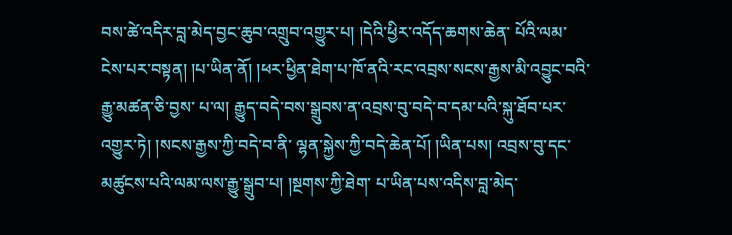བས་ཚེ་འདིར་བླ་མེད་བྱང་ཆུབ་འགྲུབ་འགྱུར་པ། །དེའི་ཕྱིར་འདོད་ཆགས་ཆེན་ པོའི་ལམ་ངེས་པར་བསྟན། །པ་ཡིན་ནོ། །ཕར་ཕྱིན་ཐེག་པ་ཁོ་ནའི་རང་འབྲས་སངས་རྒྱས་མི་འབྱུང་བའི་རྒྱུ་མཚན་ཅི་བྱས་ པ་ལ། རྒྱུད་བདེ་བས་སྒྲུབས་ན་འབྲས་བུ་བདེ་བ་དམ་པའི་སྐུ་ཐོབ་པར་འགྱུར་ཏེ། །སངས་རྒྱས་ཀྱི་བདེ་བ་ནི་ ལྷན་སྐྱེས་ཀྱི་བདེ་ཆེན་པོ། །ཡིན་པས། འབྲས་བུ་དང་མཚུངས་པའི་ལམ་ལས་རྒྱུ་སྒྲུབ་པ། །སྔགས་ཀྱི་ཐེག་ པ་ཡིན་པས་འདིས་བླ་མེད་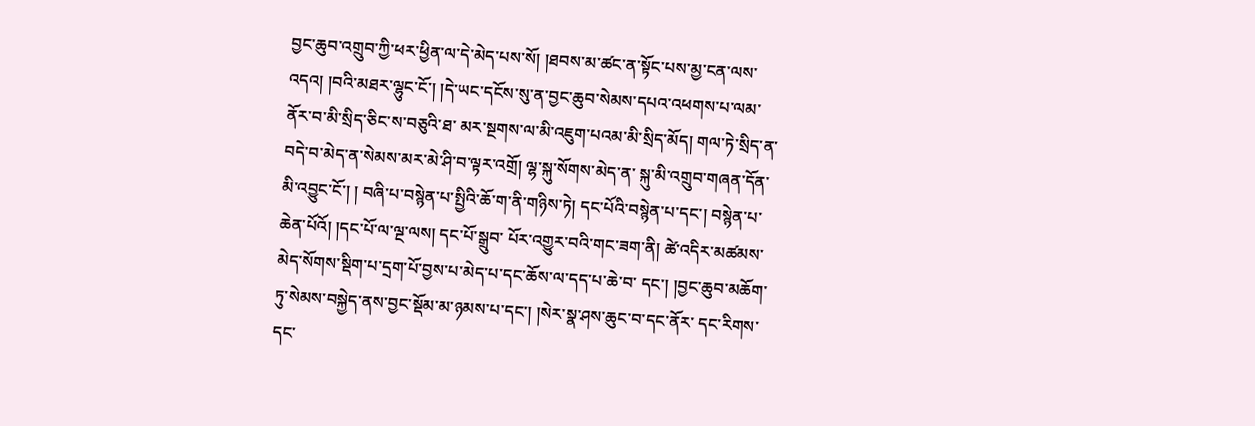བྱང་ཆུབ་འགྲུབ་ཀྱི་ཕར་ཕྱིན་ལ་དེ་མེད་པས་སོ། །ཐབས་མ་ཚང་ན་སྟོང་པས་མྱ་ངན་ལས་ འདའ། །བའི་མཐར་ལྷུང་ངོ་། །དེ་ཡང་དངོས་སུ་ན་བྱང་ཆུབ་སེམས་དཔའ་འཕགས་པ་ལམ་ནོར་བ་མི་སྲིད་ཅིང་ས་བཅུའི་ཐ་ མར་སྔགས་ལ་མི་འཇུག་པའམ་མི་སྲིད་མོད། གལ་ཏེ་སྲིད་ན་བདེ་བ་མེད་ན་སེམས་མར་མེ་ཤི་བ་ལྟར་འགྲོ། ལྷ་སྐུ་སོགས་མེད་ན་ སྐུ་མི་འགྲུབ་གཞན་དོན་མི་འབྱུང་ངོ་། ། བཞི་པ་བསྙེན་པ་སྤྱིའི་ཆོ་ག་ནི་གཉིས་ཏེ། དང་པོའི་བསྙེན་པ་དང་། བསྙེན་པ་ཆེན་པོའོ། །དང་པོ་ལ་ལྔ་ལས། དང་པོ་སྒྲུབ་ པོར་འགྱུར་བའི་གང་ཟག་ནི། ཚེ་འདིར་མཚམས་མེད་སོགས་སྡིག་པ་དྲག་པོ་བྱས་པ་མེད་པ་དང་ཆོས་ལ་དད་པ་ཆེ་བ་ དང་། །བྱང་ཆུབ་མཆོག་ཏུ་སེམས་བསྐྱེད་ནས་བྱང་སྡོམ་མ་ཉམས་པ་དང་། །སེར་སྣ་ཤས་ཆུང་བ་དང་ནོར་ དང་རིགས་དང་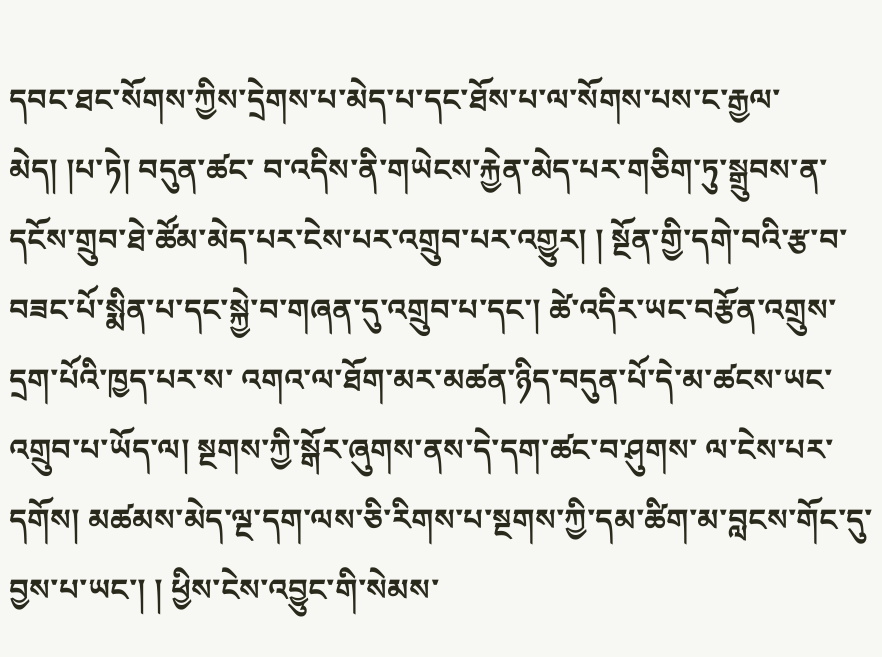དབང་ཐང་སོགས་ཀྱིས་དྲེགས་པ་མེད་པ་དང་ཐོས་པ་ལ་སོགས་པས་ང་རྒྱལ་མེད། །པ་ཏེ། བདུན་ཚང་ བ་འདིས་ནི་གཡེངས་རྐྱེན་མེད་པར་གཅིག་ཏུ་སྒྲུབས་ན་དངོས་གྲུབ་ཐེ་ཚོམ་མེད་པར་ངེས་པར་འགྲུབ་པར་འགྱུར། ། སྔོན་གྱི་དགེ་བའི་རྩ་བ་བཟང་པོ་སྨིན་པ་དང་སྐྱེ་བ་གཞན་དུ་འགྲུབ་པ་དང་། ཚེ་འདིར་ཡང་བརྩོན་འགྲུས་དྲག་པོའི་ཁྱད་པར་ས་ འགའ་ལ་ཐོག་མར་མཚན་ཉིད་བདུན་པོ་དེ་མ་ཚངས་ཡང་འགྲུབ་པ་ཡོད་ལ། སྔགས་ཀྱི་སྒོར་ཞུགས་ནས་དེ་དག་ཚང་བ་ཤུགས་ ལ་ངེས་པར་དགོས། མཚམས་མེད་ལྔ་དག་ལས་ཅི་རིགས་པ་སྔགས་ཀྱི་དམ་ཚིག་མ་བླངས་གོང་དུ་བྱས་པ་ཡང་། ། ཕྱིས་ངེས་འབྱུང་གི་སེམས་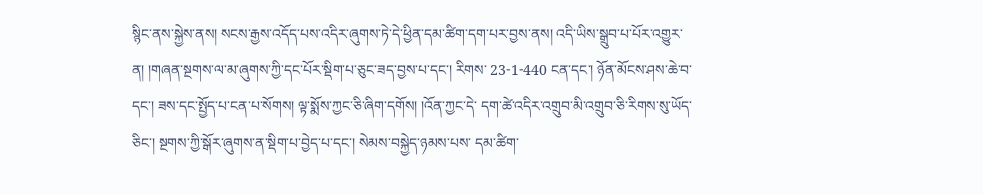སྙིང་ནས་སྐྱེས་ནས། སངས་རྒྱས་འདོད་པས་འདིར་ཞུགས་ཏེ་དེ་ཕྱིན་དམ་ཚིག་དག་པར་བྱས་ནས། འདི་ཡིས་སྒྲུབ་པ་པོར་འགྱུར་ན། །གཞན་སྔགས་ལ་མ་ཞུགས་ཀྱི་དང་པོར་སྡིག་པ་ཅུང་ཟད་བྱས་པ་དང་། རིགས་ 23-1-440 ངན་དང་། ཉོན་མོངས་ཤས་ཆེ་བ་དང་། ཟས་དང་སྤྱོད་པ་ངན་པ་སོགས། ལྟ་སྨོས་ཀྱང་ཅི་ཞིག་དགོས། །འོན་ཀྱང་དེ་ དག་ཚེ་འདིར་འགྲུབ་མི་འགྲུབ་ཅི་རིགས་སུ་ཡོད་ཅིང་། སྔགས་ཀྱི་སྒོར་ཞུགས་ན་སྡིག་པ་བྱེད་པ་དང་། སེམས་བསྐྱེད་ཉམས་པས་ དམ་ཚིག་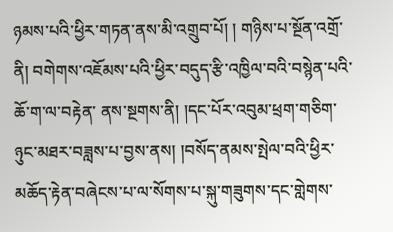ཉམས་པའི་ཕྱིར་གཏན་ནས་མི་འགྲུབ་པོ། ། གཉིས་པ་སྔོན་འགྲོ་ནི། བགེགས་འཇོམས་པའི་ཕྱིར་བདུད་རྩི་འཁྱིལ་བའི་བསྙེན་པའི་ཆོ་ག་ལ་བརྟེན་ ནས་སྔགས་ནི། །དང་པོར་འབུམ་ཕྲག་གཅིག་ཉུང་མཐར་བཟླས་པ་བྱས་ནས། །བསོད་ནམས་སྤེལ་བའི་ཕྱིར་ མཆོད་རྟེན་བཞེངས་པ་ལ་སོགས་པ་སྐུ་གཟུགས་དང་གླེགས་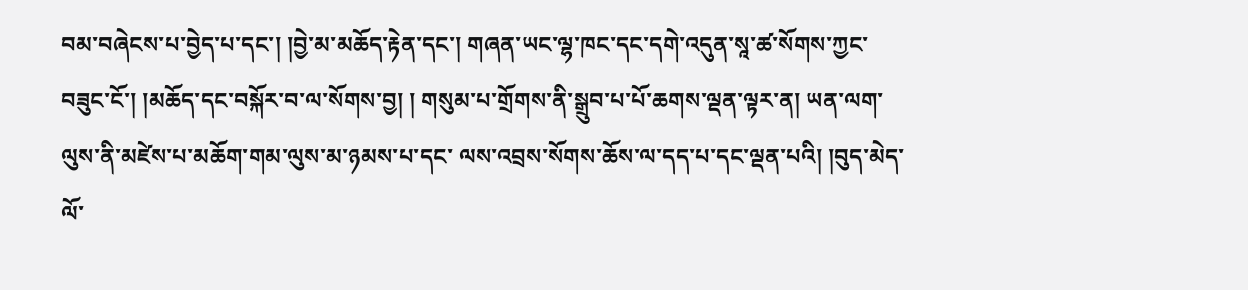བམ་བཞེངས་པ་བྱེད་པ་དང་། །བྱེ་མ་མཆོད་རྟེན་དང་། གཞན་ཡང་ལྷ་ཁང་དང་དགེ་འདུན་སཱ་ཚ་སོགས་ཀྱང་བཟུང་ངོ་། །མཆོད་དང་བསྐོར་བ་ལ་སོགས་བྱ། ། གསུམ་པ་གྲོགས་ནི་སྒྲུབ་པ་པོ་ཆགས་ལྡན་ལྟར་ན། ཡན་ལག་ལུས་ནི་མཛེས་པ་མཆོག་གམ་ལུས་མ་ཉམས་པ་དང་ ལས་འབྲས་སོགས་ཆོས་ལ་དད་པ་དང་ལྡན་པའི། །བུད་མེད་ལོ་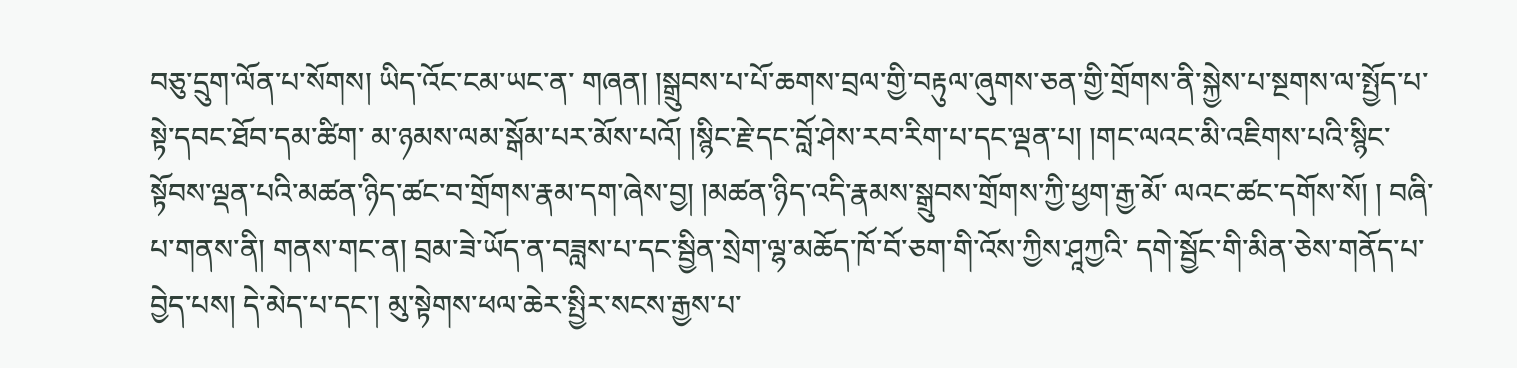བཅུ་དྲུག་ལོན་པ་སོགས། ཡིད་འོང་ངམ་ཡང་ན་ གཞན། །སྒྲུབས་པ་པོ་ཆགས་བྲལ་གྱི་བརྟུལ་ཞུགས་ཅན་གྱི་གྲོགས་ནི་སྐྱེས་པ་སྔགས་ལ་སྤྱོད་པ་སྟེ་དབང་ཐོབ་དམ་ཚིག་ མ་ཉམས་ལམ་སྒོམ་པར་མོས་པའོ། །སྙིང་རྗེ་དང་བློ་ཤེས་རབ་རིག་པ་དང་ལྡན་པ། །གང་ལའང་མི་འཇིགས་པའི་སྙིང་ སྟོབས་ལྡན་པའི་མཚན་ཉིད་ཚང་བ་གྲོགས་རྣམ་དག་ཞེས་བྱ། །མཚན་ཉིད་འདི་རྣམས་སྒྲུབས་གྲོགས་ཀྱི་ཕྱག་རྒྱ་མོ་ ལའང་ཚང་དགོས་སོ། ། བཞི་པ་གནས་ནི། གནས་གང་ན། བྲམ་ཟེ་ཡོད་ན་བཟླས་པ་དང་སྦྱིན་སྲེག་ལྷ་མཆོད་ཁོ་བོ་ཅག་གི་འོས་ཀྱིས་ཤཱཀྱའི་ དགེ་སྦྱོང་གི་མིན་ཅེས་གནོད་པ་བྱེད་པས། དེ་མེད་པ་དང་། མུ་སྟེགས་ཕལ་ཆེར་སྤྱིར་སངས་རྒྱས་པ་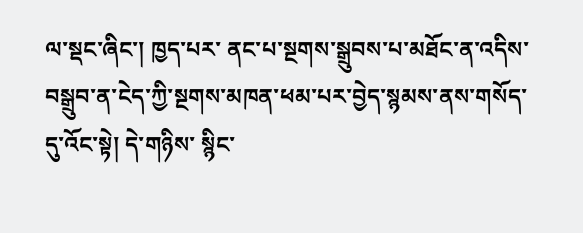ལ་སྡང་ཞིང་། ཁྱད་པར་ ནང་པ་སྔགས་སྒྲུབས་པ་མཐོང་ན་འདིས་བསྒྲུབ་ན་ངེད་ཀྱི་སྔགས་མཁན་ཕམ་པར་བྱེད་སྙམས་ནས་གསོད་དུ་འོང་སྟེ། དེ་གཉིས་ སྙིང་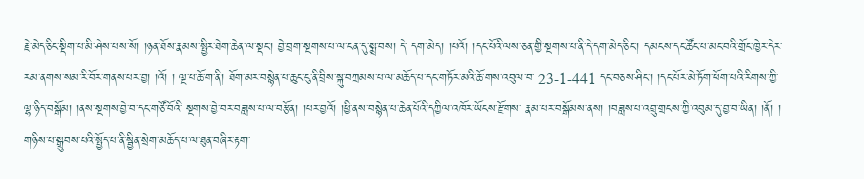རྗེ་མེད་ཅིང་སྡིག་པ་མི་ཤེས་པས་སོ། །ཉན་ཐོས་རྣམས་སྤྱིར་ཐེག་ཆེན་ལ་སྡང་། བྱེ་བྲག་སྔགས་པ་ལ་ངན་དུ་སྨྲ་བས། དེ་ དག་མེད། །པའོ། །དང་པོའི་ལས་ཅན་གྱི་སྔགས་པ་ནི་དེ་དག་མེད་ཅིང་། དམངས་དང་ཚོང་པ་མང་བའི་གྲོང་ཁྱེར་དེར་ རམ་ནགས་སམ་རི་བོར་གནས་པར་བྱ། །འོ། ། ལྔ་པ་ཆོ་ག་ནི། ཐོག་མར་བསྙེན་པ་ཆུང་ངུ་ནི་བྲིས་སྐུ་བཀྲམས་པ་ལ་མཆོད་པ་དང་གཏོར་མའི་ཆོ་གས་འབུལ་བ་ 23-1-441 དང་བཅས་ཤིང་། །དང་པོར་མེ་ཏོག་ཕོག་པའི་རིགས་ཀྱི་ལྷ་ཉིད་བསྒོམ། །ནས་སྔགས་བྱེ་བ་དང་གཙོ་བོའི་ སྔགས་བྱེ་བར་བཟླས་པ་ལ་བརྩོན། །པར་བྱའོ། །ཕྱི་ནས་བསྙེན་པ་ཆེན་པོའི་དཀྱིལ་འཁོར་ཡོངས་རྫོགས་ རྣམ་པར་བསྒོམས་ནས། །བཟླས་པ་འབྲུ་གྲངས་ཀྱི་འབུམ་དུ་བྱ་བ་ཡིན། །ནོ། ། གཉིས་པ་སྒྲུབས་པའི་སྤྱོད་པ་ནི་སྦྱིན་སྲེག་མཆོད་པ་ལ་ཐུན་བཞིར་རྟག་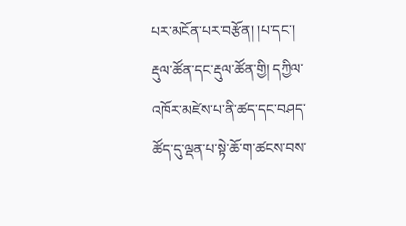པར་མངོན་པར་བརྩོན། །པ་དང་། རྡུལ་ཚོན་དང་རྡུལ་ཚོན་གྱི། དཀྱིལ་འཁོར་མཛེས་པ་ནི་ཚད་དང་བཤད་ཚོད་དུ་ལྡན་པ་སྟེ་ཆོ་ག་ཚངས་བས་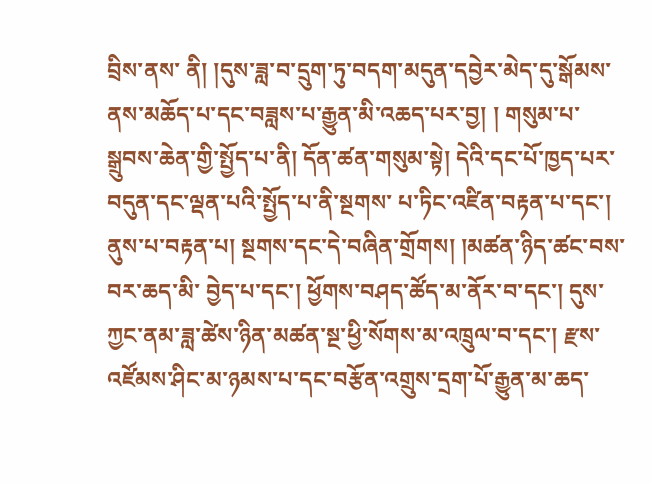བྲིས་ནས་ ནི། །དུས་ཟླ་བ་དྲུག་ཏུ་བདག་མདུན་དབྱེར་མེད་དུ་སྒོམས་ནས་མཆོད་པ་དང་བཟླས་པ་རྒྱུན་མི་འཆད་པར་བྱ། ། གསུམ་པ་སྒྲུབས་ཆེན་གྱི་སྤྱོད་པ་ནི། དོན་ཚན་གསུམ་སྟེ། དེའི་དང་པོ་ཁྱད་པར་བདུན་དང་ལྡན་པའི་སྤྱོད་པ་ནི་སྔགས་ པ་ཏིང་འཛིན་བརྟན་པ་དང་། ནུས་པ་བརྟན་པ། སྔགས་དང་དེ་བཞིན་གྲོགས། །མཚན་ཉིད་ཚང་བས་བར་ཆད་མི་ བྱེད་པ་དང་། ཕྱོགས་བཤད་ཚོད་མ་ནོར་བ་དང་། དུས་ཀྱང་ནམ་ཟླ་ཚེས་ཉིན་མཚན་སྔ་ཕྱི་སོགས་མ་འཁྲུལ་བ་དང་། རྫས་ འཛོམས་ཤིང་མ་ཉམས་པ་དང་བརྩོན་འགྲུས་དྲག་པོ་རྒྱུན་མ་ཆད་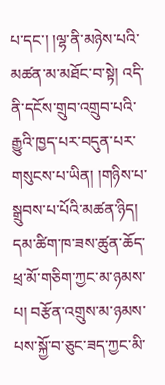པ་དང་། །ལྷ་ནི་མཉེས་པའི་མཚན་མ་མཐོང་བ་སྟེ། འདི་ནི་དངོས་གྲུབ་འགྲུབ་པའི་རྒྱུའི་ཁྱད་པར་བདུན་པར་གསུངས་པ་ཡིན། །གཉིས་པ་སྒྲུབས་པ་པོའི་མཚན་ཉིད། དམ་ཚིག་ཁ་ཟས་ཚུན་ཆོད་ཕྲ་མོ་གཅིག་ཀྱང་མ་ཉམས་པ། བརྩོན་འགྲུས་མ་ཉམས་པས་སྐྱོ་བ་ཅུང་ཟད་ཀྱང་མི་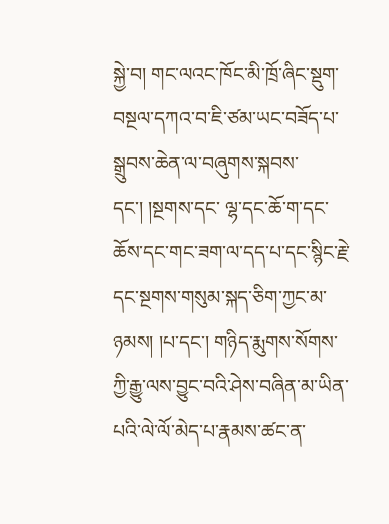སྐྱེ་བ། གང་ལའང་ཁོང་མི་ཁྲོ་ཞིང་སྡུག་བསྔལ་དཀའ་བ་ཇི་ཙམ་ཡང་བཟོད་པ་སྒྲུབས་ཆེན་ལ་བཞུགས་སྐབས་དང་། །སྔགས་དང་ ལྷ་དང་ཆོ་ག་དང་ཆོས་དང་གང་ཟག་ལ་དད་པ་དང་སྙིང་རྗེ་དང་སྔགས་གསུམ་སྐད་ཅིག་ཀྱང་མ་ཉམས། །པ་དང་། གཉིད་རྨུགས་སོགས་ཀྱི་རྒྱུ་ལས་བྱུང་བའི་ཤེས་བཞིན་མ་ཡིན་པའི་ལེ་ལོ་མེད་པ་རྣམས་ཚང་ན་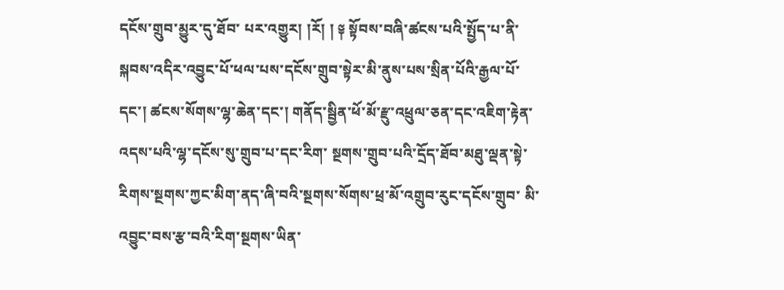དངོས་གྲུབ་མྱུར་དུ་ཐོབ་ པར་འགྱུར། །རོ། ། ༈ སྟོབས་བཞི་ཚངས་པའི་སྤྱོད་པ་ནི་སྐབས་འདིར་འབྱུང་པོ་ཕལ་པས་དངོས་གྲུབ་སྟེར་མི་ནུས་པས་སྲིན་པོའི་རྒྱལ་པོ་ དང་། ཚངས་སོགས་ལྷ་ཆེན་དང་། གནོད་སྦྱིན་ཕོ་མོ་རྫུ་འཕྲུལ་ཅན་དང་འཇིག་རྟེན་འདས་པའི་ལྷ་དངོས་སུ་གྲུབ་པ་དང་རིག་ སྔགས་གྲུབ་པའི་དྲོད་ཐོབ་མཐུ་ལྡན་སྟེ་རིགས་སྔགས་ཀྱང་མིག་ནད་ཞི་བའི་སྔགས་སོགས་ཕྲ་མོ་འགྲུབ་རུང་དངོས་གྲུབ་ མི་འབྱུང་བས་རྩ་བའི་རིག་སྔགས་ཡིན་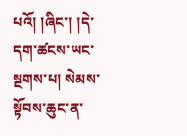པའོ། །ཞིང་། །དེ་དག་ཚངས་ཡང་སྔགས་པ། སེམས་སྟོབས་ཆུང་ན་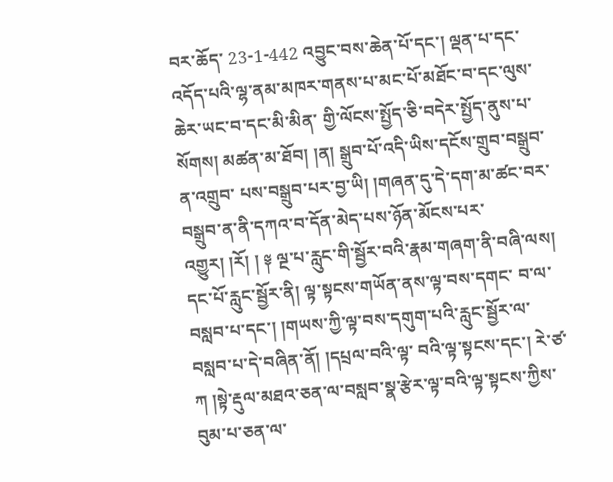བར་ཆོད་ 23-1-442 འབྱུང་བས་ཆེན་པོ་དང་། ལྡན་པ་དང་འདོད་པའི་ལྷ་ནམ་མཁར་གནས་པ་མང་པོ་མཐོང་བ་དང་ལུས་ཆེར་ཡང་བ་དང་མི་མིན་ གྱི་ལོངས་སྤྱོད་ཅི་བདེར་སྤྱོད་ནུས་པ་སོགས། མཚན་མ་ཐོབ། །ན། སྒྲུབ་པོ་འདི་ཡིས་དངོས་གྲུབ་བསྒྲུབ་ན་འགྲུབ་ པས་བསྒྲུབ་པར་བྱ་ཡི། །གཞན་དུ་དེ་དག་མ་ཚང་བར་བསྒྲུབ་ན་ནི་དཀའ་བ་དོན་མེད་པས་ཉོན་མོངས་པར་ འགྱུར། །རོ། ། ༈ ལྔ་པ་རླུང་གི་སྦྱོར་བའི་རྣམ་གཞག་ནི་བཞི་ལས། དང་པོ་རླུང་སྦྱོར་ནི། ལྟ་སྟངས་གཡོན་ནས་ལྟ་བས་དགང་ བ་ལ་བསླབ་པ་དང་། །གཡས་ཀྱི་ལྟ་བས་དགུག་པའི་རླུང་སྦྱོར་ལ་བསླབ་པ་དེ་བཞིན་ནོ། །དཔྲལ་བའི་ལྟ་ བའི་ལྟ་སྟངས་དང་། རེ་ཙ་ཀ །སྟེ་རྡུལ་མཐའ་ཅན་ལ་བསླབ་སྣ་རྩེར་ལྟ་བའི་ལྟ་སྟངས་ཀྱིས་བུམ་པ་ཅན་ལ་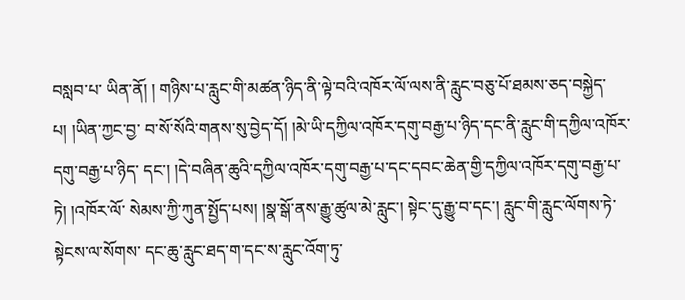བསླབ་པ་ ཡིན་ནོ། ། གཉིས་པ་རླུང་གི་མཚན་ཉིད་ནི་ལྟེ་བའི་འཁོར་ལོ་ལས་ནི་རླུང་བཅུ་པོ་ཐམས་ཅད་བསྐྱེད་པ། །ཡིན་ཀྱང་བྱ་ བ་སོ་སོའི་གནས་སུ་བྱེད་དོ། །མེ་ཡི་དཀྱིལ་འཁོར་དགུ་བརྒྱ་པ་ཉིད་དང་ནི་རླུང་གི་དཀྱིལ་འཁོར་དགུ་བརྒྱ་པ་ཉིད་ དང་། །དེ་བཞིན་ཆུའི་དཀྱིལ་འཁོར་དགུ་བརྒྱ་པ་དང་དབང་ཆེན་གྱི་དཀྱིལ་འཁོར་དགུ་བརྒྱ་པ་ཏེ། །འཁོར་ལོ་ སེམས་ཀྱི་ཀུན་སྤྱོད་པས། །སྣ་སྒོ་ནས་རྒྱུ་ཚུལ་མེ་རླུང་། སྟེང་དུ་རྒྱུ་བ་དང་། རླུང་གི་རླུང་ལོགས་ཏེ་སྟེངས་ལ་སོགས་ དང་ཆུ་རླུང་ཐད་ག་དང་ས་རླུང་འོག་ཏུ་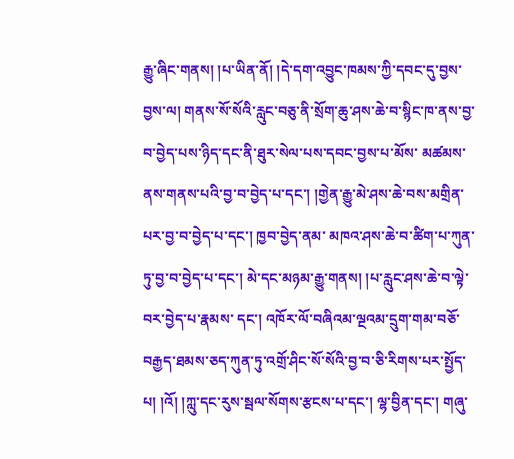རྒྱུ་ཞིང་གནས། །པ་ཡིན་ནོ། །དེ་དག་འབྱུང་ཁམས་ཀྱི་དབང་དུ་བྱས་བྱས་ལ། གནས་སོ་སོའི་རླུང་བཅུ་ནི་སྲོག་ཆུ་ཤས་ཆེ་བ་སྙིང་ཁ་ནས་བྱ་བ་བྱེད་པས་ཉིད་དང་ནི་ཐུར་སེལ་པས་དབང་བྱས་པ་མོས་ མཚམས་ནས་གནས་པའི་བྱ་བ་བྱེད་པ་དང་། །གྱེན་རྒྱུ་མེ་ཤས་ཆེ་བས་མགྲིན་པར་བྱ་བ་བྱེད་པ་དང་། ཁྱབ་བྱེད་ནམ་ མཁའ་ཤས་ཆེ་བ་ཚིག་པ་ཀུན་ཏུ་བྱ་བ་བྱེད་པ་དང་། མེ་དང་མཉམ་རྒྱུ་གནས། །པ་རླུང་ཤས་ཆེ་བ་ལྟེ་བར་བྱེད་པ་རྣམས་ དང་། འཁོར་ལོ་བཞིའམ་ལྔའམ་དྲུག་གམ་བཅོ་བརྒྱད་ཐམས་ཅད་ཀུན་ཏུ་འགྲོ་ཤིང་སོ་སོའི་བྱ་བ་ཅི་རིགས་པར་སྤྱོད་ པ། །འོ། །ཀླུ་དང་རུས་སྦལ་སོགས་རྩངས་པ་དང་། ལྷ་བྱིན་དང་། གཞུ་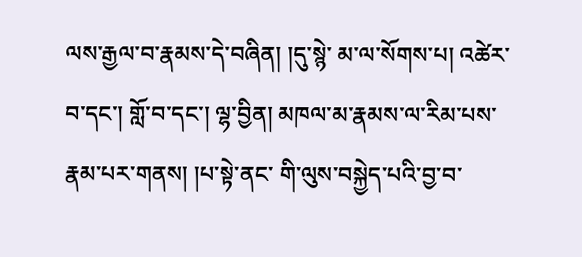ལས་རྒྱལ་བ་རྣམས་དེ་བཞིན། །དུ་སྙེ་ མ་ལ་སོགས་པ། འཚེར་བ་དང་། གློ་བ་དང་། ལྷ་བྱིན། མཁལ་མ་རྣམས་ལ་རིམ་པས་རྣམ་པར་གནས། །པ་སྟེ་ནང་ གི་ལུས་བསྐྱེད་པའི་བྱ་བ་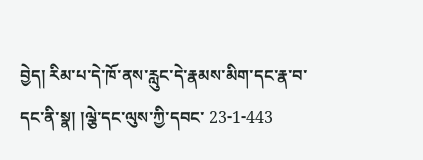བྱེད། རིམ་པ་དེ་ཁོ་ནས་རླུང་དེ་རྣམས་མིག་དང་རྣ་བ་དང་ནི་སྣ། །ལྕེ་དང་ལུས་ཀྱི་དབང་ 23-1-443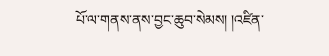པོ་ལ་གནས་ནས་བྱང་ཆུབ་སེམས། །འཛིན་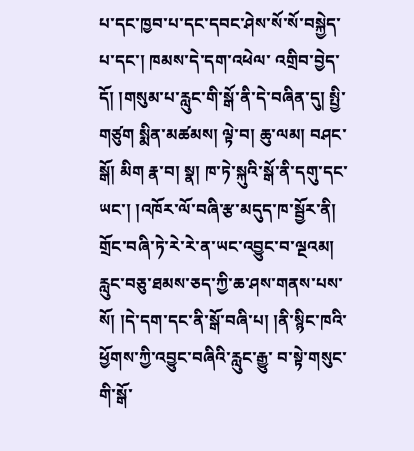པ་དང་ཁྱབ་པ་དང་དབང་ཤེས་སོ་སོ་བསྐྱེད་པ་དང་། ཁམས་དེ་དག་འཕེལ་ འགྲིབ་བྱེད་དོ། །གསུམ་པ་རླུང་གི་སྒོ་ནི་དེ་བཞིན་དུ། སྤྱི་གཙུག སྨིན་མཚམས། ལྟེ་བ། ཆུ་ལམ། བཤང་སྒོ། མིག རྣ་བ། སྣ། ཁ་ཏེ་སྐུའི་སྒོ་ནི་དགུ་དང་ཡང་། །འཁོར་ལོ་བཞི་རྩ་མདུད་ཁ་སྦྱོར་ནི། གྲོང་བཞི་ཏེ་རེ་རེ་ན་ཡང་འབྱུང་བ་ལྔའམ། རླུང་བཅུ་ཐམས་ཅད་ཀྱི་ཆ་ཤས་གནས་པས་སོ། །དེ་དག་དང་ནི་སྒོ་བཞི་པ། །ནི་སྙིང་ཁའི་ཕྱོགས་ཀྱི་འབྱུང་བཞིའི་རླུང་རྒྱུ་ བ་སྟེ་གསུང་གི་སྒོ་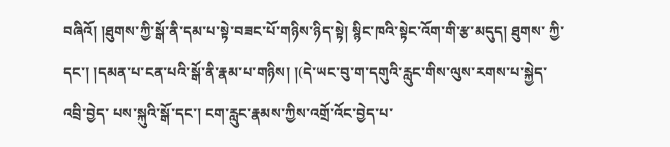བཞིའོ། །ཐུགས་ཀྱི་སྒོ་ནི་དམ་པ་སྟེ་བཟང་པོ་གཉིས་ཉིད་སྟེ། སྙིང་ཁའི་སྟེང་འོག་གི་རྩ་མདུད། ཐུགས་ ཀྱི་དང་། །དམན་པ་ངན་པའི་སྒོ་ནི་རྣམ་པ་གཉིས། །(དེ་ཡང་བུ་ག་དགུའི་རླུང་གིས་ལུས་རགས་པ་སྐྱེད་འབྲི་བྱེད་ པས་སྐུའི་སྒོ་དང་། ངག་རླུང་རྣམས་ཀྱིས་འགྲོ་འོང་བྱེད་པ་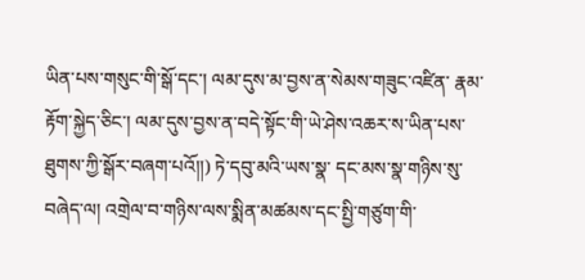ཡིན་པས་གསུང་གི་སྒོ་དང་། ལམ་དུས་མ་བྱས་ན་སེམས་གཟུང་འཛིན་ རྣམ་རྟོག་སྐྱེད་ཅིང་། ལམ་དུས་བྱས་ན་བདེ་སྟོང་གི་ཡེ་ཤེས་འཆར་ས་ཡིན་པས་ཐུགས་ཀྱི་སྒོར་བཞག་པའོ།།) ཏེ་དབུ་མའི་ཡས་སྣ་ དང་མས་སྣ་གཉིས་སུ་བཞེད་ལ། འགྲེལ་བ་གཉིས་ལས་སྨིན་མཚམས་དང་སྤྱི་གཙུག་གི་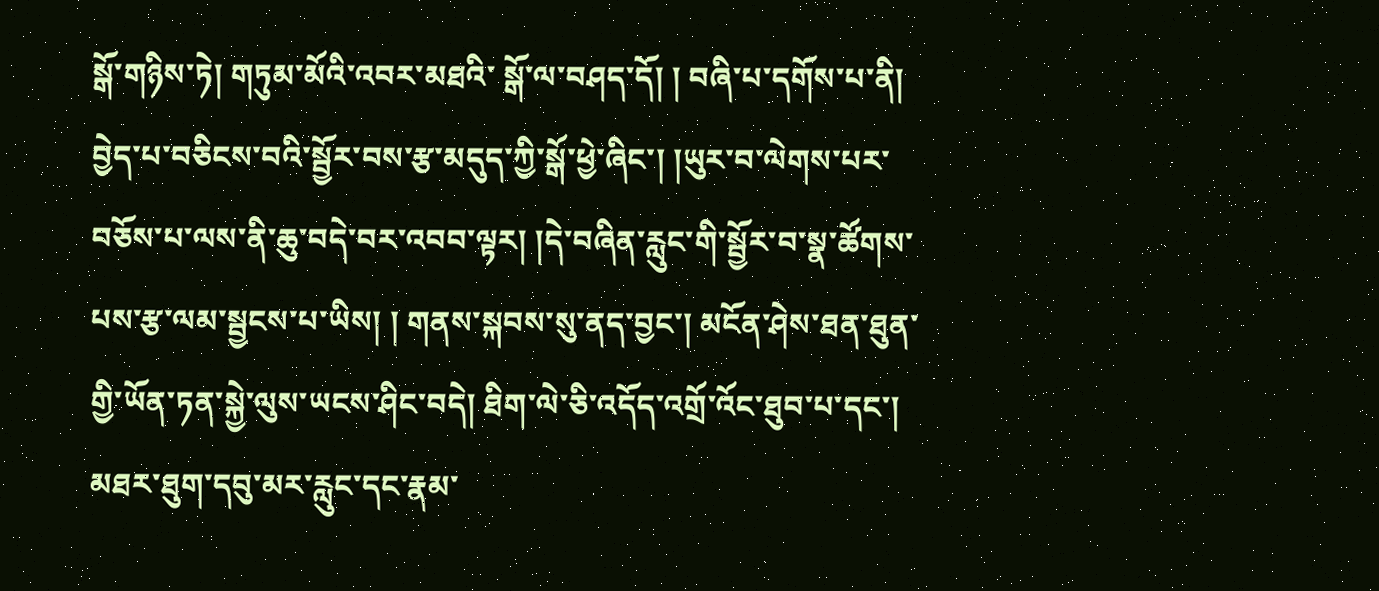སྒོ་གཉིས་ཏེ། གཏུམ་མོའི་འབར་མཐའི་ སྒོ་ལ་བཤད་དོ། ། བཞི་པ་དགོས་པ་ནི། བྱེད་པ་བཅིངས་བའི་སྦྱོར་བས་རྩ་མདུད་ཀྱི་སྒོ་ཕྱེ་ཞིང་། །ཡུར་བ་ལེགས་པར་ བཅོས་པ་ལས་ནི་ཆུ་བདེ་བར་འབབ་ལྟར། །དེ་བཞིན་རླུང་གི་སྦྱོར་བ་སྣ་ཚོགས་པས་རྩ་ལམ་སྦྱངས་པ་ཡིས། ། གནས་སྐབས་སུ་ནད་བྱང་། མངོན་ཤེས་ཐན་ཐུན་གྱི་ཡོན་ཏན་སྐྱེ་ལུས་ཡངས་ཤིང་བདེ། ཐིག་ལེ་ཅི་འདོད་འགྲོ་འོང་ཐུབ་པ་དང་། མཐར་ཐུག་དབུ་མར་རླུང་དང་རྣམ་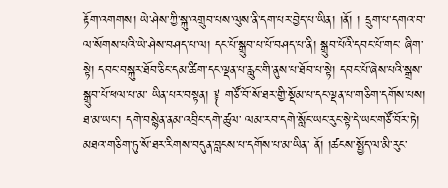རྟོག་འགགས། ཡེ་ཤེས་ཀྱི་སྐུ་འགྲུབ་པས་ལུས་ནི་དག་པར་བྱེད་པ་ཡིན། །ནོ། ། དྲུག་པ་དགའ་བ་ལ་སོགས་པའི་ཡེ་ཤེས་བཤད་པ་ལ། དང་པོ་སྒྲུབ་པ་པོ་བཤད་པ་ནི། སྒྲུབ་པོའི་དབང་པོ་གང་ ཞིག་སྟེ། དབང་བསྐུར་ཐོབ་ཅིང་དམ་ཚིག་དང་ལྡན་པ་རླུང་གི་ནུས་པ་ཐོབ་པ་སྟེ། དབང་པོ་ཞེས་པའི་སྒྲས་སྒྲུབ་པོ་ཕལ་པ་མ་ ཡིན་པར་བསྟན། ༈ གཙོ་བོ་སོ་ཐར་གྱི་སྡོམ་པ་དང་ལྡན་པ་གཅིག་དགོས་པས། ཐ་མ་ཡང་། དགེ་བསྙེན་ནམ་འབྲིང་དགེ་ཚུལ་ ལམ་རབ་དགེ་སློང་ཡང་རུང་སྟེ་དེ་ཡང་གཙོ་བོར་ཏེ། མཐའ་གཅིག་ཏུ་སོ་ཐར་རིགས་བདུན་བླངས་པ་དགོས་པ་མ་ཡིན་ ནོ། །ཚངས་སྤྱོད་ལ་མི་རུང་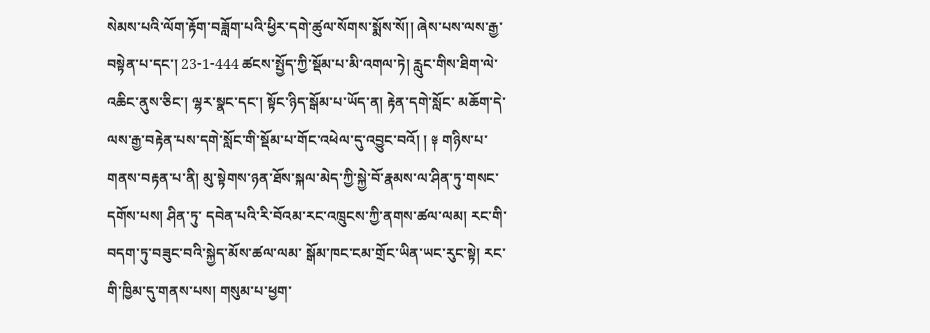སེམས་པའི་ལོག་རྟོག་བཟློག་པའི་ཕྱིར་དགེ་ཚུལ་སོགས་སྨོས་སོ།། ཞེས་པས་ལས་རྒྱ་བསྟེན་པ་དང་། 23-1-444 ཚངས་སྤྱོད་ཀྱི་སྡོམ་པ་མི་འགལ་ཏེ། རླུང་གིས་ཐིག་ལེ་འཆིང་ནུས་ཅིང་། ལྷར་སྣང་དང་། སྟོང་ཉིད་སྒོམ་པ་ཡོད་ན། རྟེན་དགེ་སློང་ མཆོག་དེ་ལས་རྒྱ་བརྟེན་པས་དགེ་སློང་གི་སྡོམ་པ་གོང་འཕེལ་དུ་འབྱུང་བའོ། ། ༈ གཉིས་པ་གནས་བརྟན་པ་ནི། མུ་སྟེགས་ཉན་ཐོས་སྐལ་མེད་ཀྱི་སྐྱེ་བོ་རྣམས་ལ་ཤིན་ཏུ་གསང་དགོས་པས། ཤིན་ཏུ་ དབེན་པའི་རི་བོའམ་རང་འཁྲུངས་ཀྱི་ནགས་ཚལ་ལམ། རང་གི་བདག་ཏུ་བཟུང་བའི་སྐྱེད་མོས་ཚལ་ལམ་ སྒོམ་ཁང་ངམ་གྲོང་ཡིན་ཡང་རུང་སྟེ། རང་གི་ཁྱིམ་དུ་གནས་པས། གསུམ་པ་ཕྱག་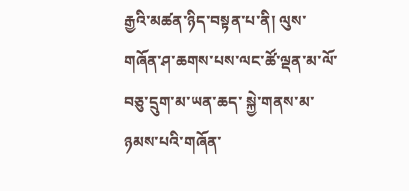རྒྱའི་མཚན་ཉིད་བསྟན་པ་ནི། ལུས་གཞོན་ཤ་ཆགས་པས་ལང་ཚོ་ལྡན་མ་ལོ་བཅུ་དྲུག་མ་ཡན་ཆད་ སྐྱེ་གནས་མ་ཉམས་པའི་གཞོན་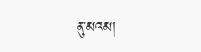ནུ་མའམ།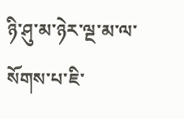ཉི་ཤུ་མ་ཉེར་ལྔ་མ་ལ་སོགས་པ་ཇི་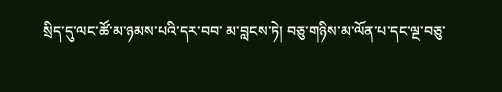སྲིད་དུ་ལང་ཚོ་མ་ཉམས་པའི་དར་བབ་ མ་བླངས་ཏེ། བཅུ་གཉིས་མ་ལོན་པ་དང་ལྔ་བཅུ་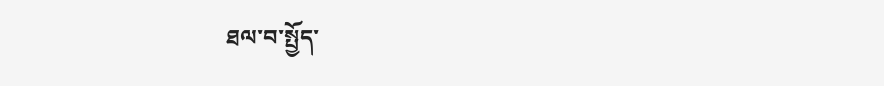ཐལ་བ་སྤྱོད་